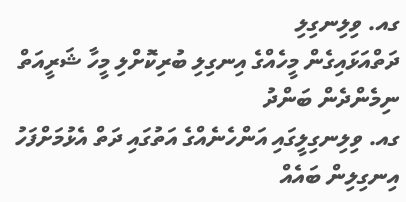ގއ. ވިލިނގިލި
ދަތްއަޅައިގެން މީހެއްގެ އިނގިލި ބުރިކޮށްލި މީހާ ޝަރީއަތް ނިމެންދެން ބަންދު
ގއ. ވިލިނގިލީގައި އަންހެނެއްގެ އަތުގައި ދަތް އެޅުމަށްފަހު އިނގިލިން ބައެއް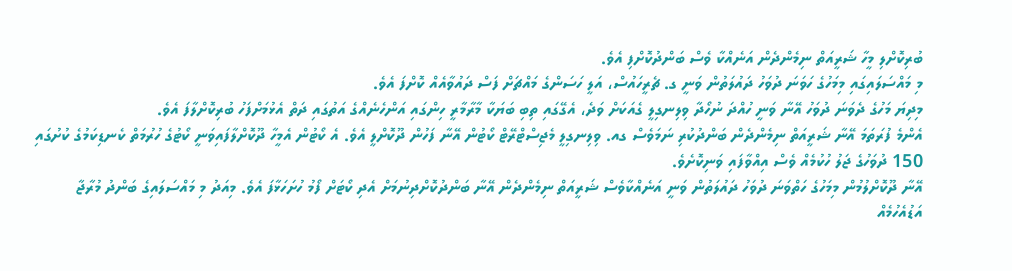ބުރިކޮށްލި މީހާ ޝަރީއަތް ނިމެންދެން އަނެއްކާ ވެސް ބަންދުކޮށްފި އެވެ.
މި މައްސަލައިގައި މިމަހުގެ ހަވަނަ ދުވަހު ދައުލަތުން ވަނީ ގ. ޗެރީހައުސް، އަލީ ހަސަންގެ މައްޗަށް ފަސް ދައުވާއެއް ކޮށްފަ އެވެ.
މިދިޔަ މަހުގެ ދެވަނަ ދުވަހު އޭނާ ވަނީ ހުއްދަ ނުހޯދާ ވިލިނގިލީ ގެއަކަށް ވަދެ، އެގޭގައި ތިބި ބަޔަކާ މާރާމާރީ ހިންގައި އަންހެނެއްގެ އަތުގައި ދަތް އެޅުމަށްފަހު ބުރިކޮށްލާފަ އެވެ.
އެންމެ ފުރަތަމަ އޭނާ ޝަރީއަތް ނިމެންދެން ބަންދުކުރި ނަމަވެސް ގއ. ވިލިނގިލީ މެޖިސްޓްރޭޓް ކޯޓުން އޭނާ ފަހުން ދޫކޮށްލީ އެވެ. އެ ކޯޓުން އެމީހާ ދޫކޮށްލާފައިވަނީ ކޯޓުގެ ހުރުމަތް ކެނޑިކަމުގެ ކުށުގައި 150 ދުވަހުގެ ޖަލު ހުކުމެއް ވެސް އިއްވާފައި ވަނިކޮށެވެ.
އޭނާ ދޫކޮށްލުމުން މިމަހުގެ ހަތްވަނަ ދުވަހު ދައުލަތުން ވަނީ އަނެއްކާވެސް ޝަރީއަތް ނިމެންދެން އޭނާ ބަންދުކޮށްދިނުމަށް އެދި ކޯޓަށް ފޯމު ހުށަހަޅާފަ އެވެ. މިއަދު މި މައްސަލައިގެ ބަންދު މުރާޖާ އަޑުއެހުމެއް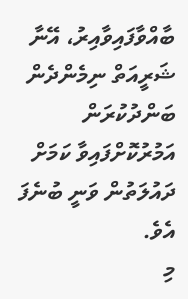ބާއްވާފައިވާއިރު، އޭނާ ޝަރީއަތް ނިމެންދެން ބަންދުކުރަން އަމުރުކޮށްފައިވާ ކަމަށް ދައުލަތުން ވަނީ ބުނެފަ އެވެ.
މި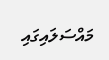މައްސަލައިގައި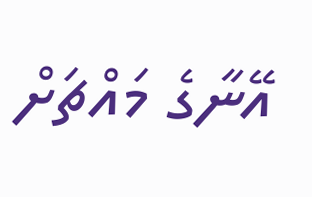އޭނާގެ މައްޗަށް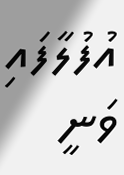އުފުލާފައި ވަނީ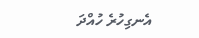އެނގިހުރެ ހުއްދަ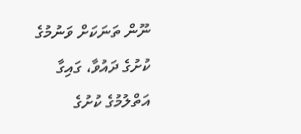ނޫން ތަނަކަށް ވަނުމުގެ ކުށުގެ ދައުވާ، ގައިގާ އަތްލުމުގެ ކުށުގެ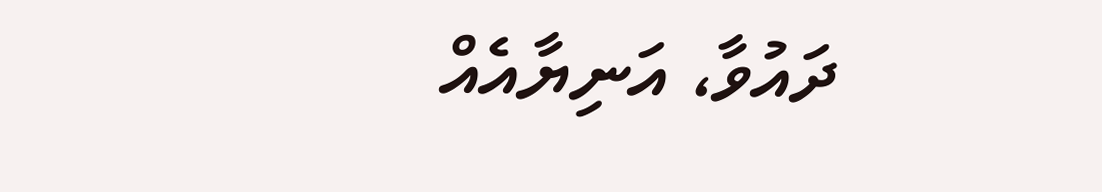ދައުވާ، އަނިޔާއެއް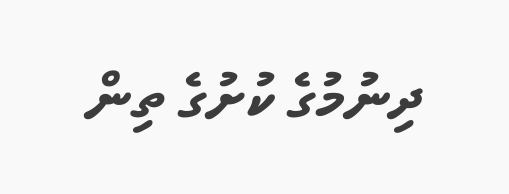ދިނުމުގެ ކުށުގެ ތިން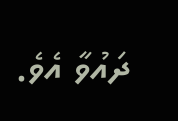ދައުވާ އެވެ.